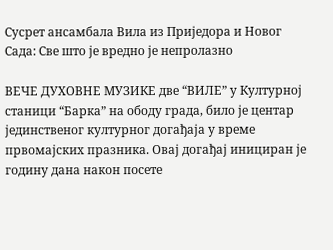Сусрет ансамбала Вила из Приједора и Новог Сада: Све што је вредно је непролазно

ВЕЧЕ ДУХОВНЕ МУЗИКЕ две “ВИЛЕ” у Културној станици “Барка” на ободу града, било је центар јединственог културног догађаја у време првомајских празника. Овај догађај инициран је годину дана након посете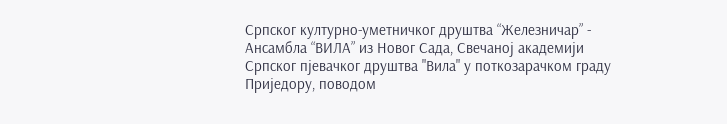Српског културно-уметничког друштва “Железничар” - Ансамбла “ВИЛА” из Новог Сада, Свечаној академији Српског пјевачког друштва "Вила" у поткозарачком граду Приједору, поводом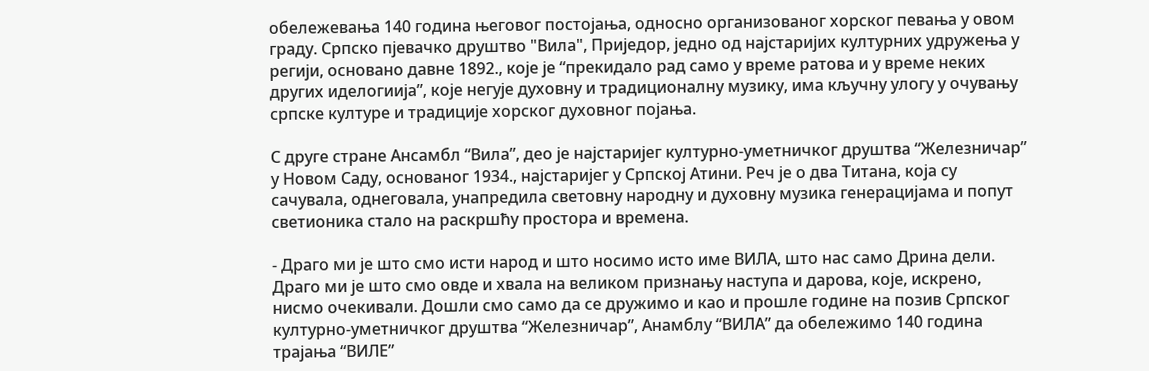обележевања 140 година његовог постојања, односно организованог хорског певања у овом граду. Српско пјевачко друштво "Вила", Приједор, једно од најстаријих културних удружења у регији, основано давне 1892., које је “прекидало рад само у време ратова и у време неких других иделогиија”, које негује духовну и традиционалну музику, има кључну улогу у очувању српске културе и традиције хорског духовног појања.

С друге стране Ансамбл “Вила”, део је најстаријег културно-уметничког друштва “Железничар” у Новом Саду, основаног 1934., најстаријег у Српској Атини. Реч је о два Титана, која су сачувала, однеговала, унапредила световну народну и духовну музика генерацијама и попут светионика стало на раскршћу простора и времена.

- Драго ми је што смо исти народ и што носимо исто име ВИЛА, што нас само Дрина дели. Драго ми је што смо овде и хвала на великом признању наступа и дарова, које, искрено, нисмо очекивали. Дошли смо само да се дружимо и као и прошле године на позив Српског културно-уметничког друштва “Железничар”, Анамблу “ВИЛА” да обележимо 140 година трајања “ВИЛЕ”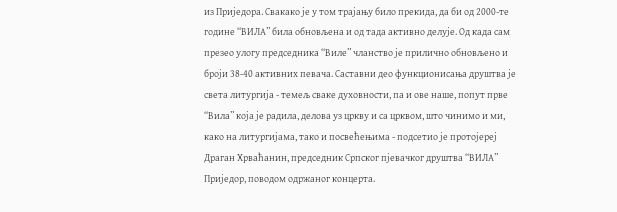из Приједора. Свакако је у том трајању било прекида, да би од 2000-те године “ВИЛА” била обновљена и од тада активно делује. Од када сам презео улогу председника “Виле” чланство је прилично обновљено и броји 38-40 активних певача. Саставни део функционисања друштва је света литургија - темељ сваке духовности, па и ове наше, попут прве “Вила” која је радила, делова уз цркву и са црквом, што чинимо и ми, како на литургијама, тако и посвећењима - подсетио је протојереј Драган Хрваћанин, председник Српског пјевачког друштва “ВИЛА” Приједор, поводом одржаног концерта.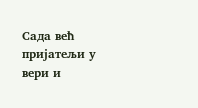Сада већ пријатељи у вери и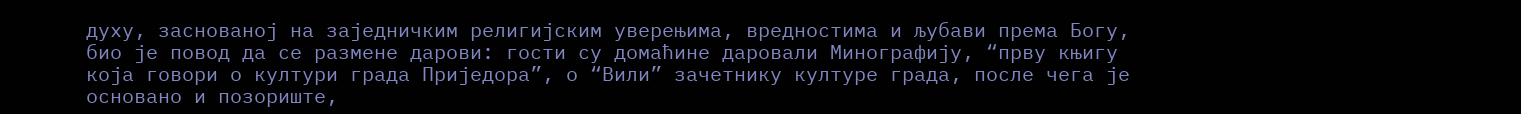духу, заснованој на заједничким религијским уверењима, вредностима и љубави према Богу, био је повод да се размене дарови: гости су домаћине даровали Минографију, “прву књигу која говори о култури града Приједора”, о “Вили” зачетнику културе града, после чега је основано и позориште,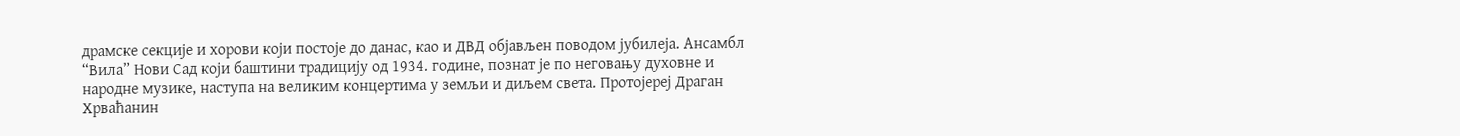драмске секције и хорови који постоје до данас, као и ДВД објављен поводом јубилеја. Ансамбл “Вила” Нови Сад који баштини традицију од 1934. године, познат је по неговању духовне и народне музике, наступа на великим концертима у земљи и диљем света. Протојереј Драган Хрваћанин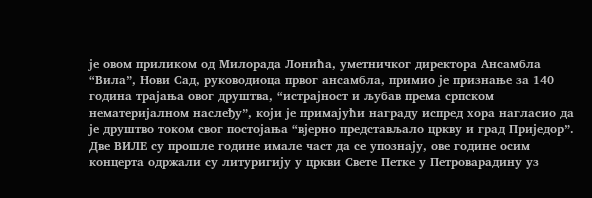је овом приликом од Милорада Лонића, уметничког директора Ансамбла “Вила”, Нови Сад, руководиоца првог ансамбла, примио је признање за 140 година трајања овог друштва, “истрајност и љубав према српском нематеријалном наслеђу”, који је примајући награду испред хора нагласио да је друштво током свог постојања “вјерно представљало цркву и град Приједор”. Две ВИЛЕ су прошле године имале част да се упознају, ове године осим концерта одржали су литуригију у цркви Свете Петке у Петроварадину уз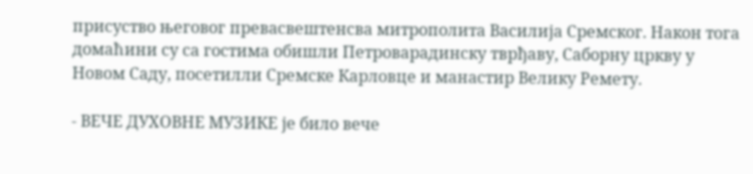присуство његовог превасвештенсва митрополита Василија Сремског. Након тога домаћини су са гостима обишли Петроварадинску тврђаву, Саборну цркву у Новом Саду, посетилли Сремске Карловце и манастир Велику Ремету.

- ВЕЧЕ ДУХОВНЕ МУЗИКЕ је било вече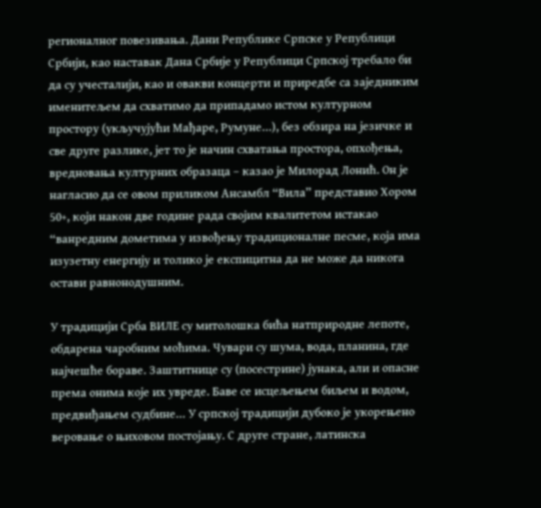регионалног повезивања. Дани Републике Српске у Републици Србији, као наставак Дана Србије у Републици Српској требало би да су учесталији, као и овакви концерти и приредбе са заједниким именитељем да схватимо да припадамо истом културном простору (укључујући Мађаре, Румуне…), без обзира на језичке и све друге разлике, јет то је начин схватања простора, опхођења, вредновања културних образаца – казао је Милорад Лонић. Он је нагласио да се овом приликом Ансамбл “Вила” представио Хором 50+, који након две године рада својим квалитетом истакао “ванредним дометима у извођењу традиционалне песме, која има изузетну енергију и толико је експицитна да не може да никога остави равнонодушним.

У традицији Срба ВИЛЕ су митолошка бића натприродне лепоте, обдарена чаробним моћима. Чувари су шума, вода, планина, где најчешће бораве. Заштитнице су (посестрине) јунака, али и опасне према онима које их увреде. Баве се исцељењем биљем и водом, предвиђањем судбине… У српској традицији дубоко је укорењено веровање о њиховом постојању. С друге стране, латинска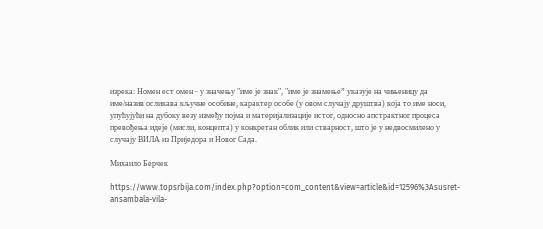изрека: Номен ест омен - у значењу "име је знак", "име је знамење” указује на чињеницу да име/назив осликава кључне особине, карактер особе (у овом случају друштва) која то име носи, упућујући на дубоку везу између појма и материјализације истог, односно апстрактног процеса превођења идеје (мисли, концепта) у конкретан облик или стварност, што је у недвосмилено у случају ВИЛА из Приједора и Новог Сада.

Михаило Берчек

https://www.topsrbija.com/index.php?option=com_content&view=article&id=12596%3Asusret-ansambala-vila-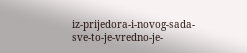iz-prijedora-i-novog-sada-sve-to-je-vredno-je-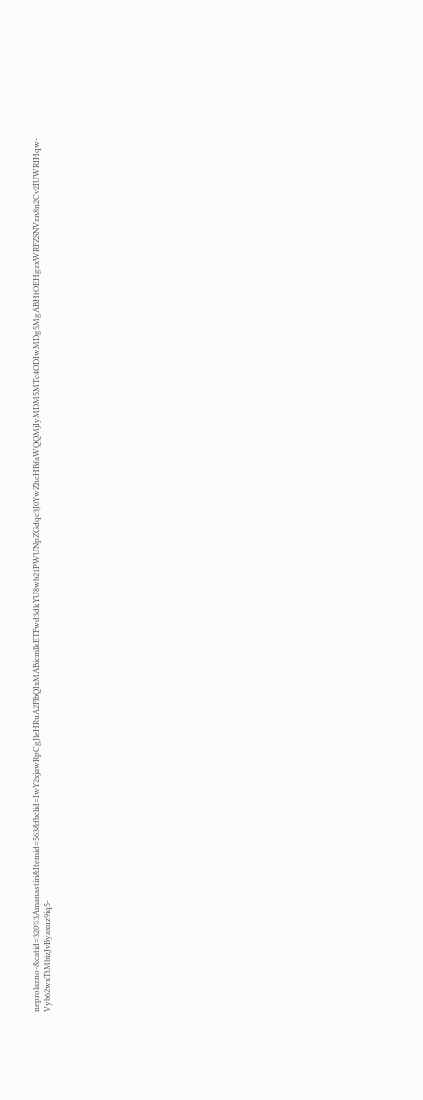neprolazno-&catid=320%3Amanastiri&Itemid=563&fbclid=IwY2xjawRpCgJleHRuA2FlbQIxMABicmlkETFwd3dkYU8wb21PWUNpZGdqc3J0YwZhcHBfaWQQMjIyMDM5MTc4ODIwMDg5MgABHtOEHgzxWRFZSNVzn8n2Cv2IUWRIHqw-Vyb62wxTtMbizJvByaxuz9iq5-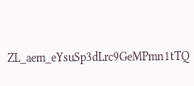ZL_aem_eYsuSp3dLrc9GeMPmn1tTQ